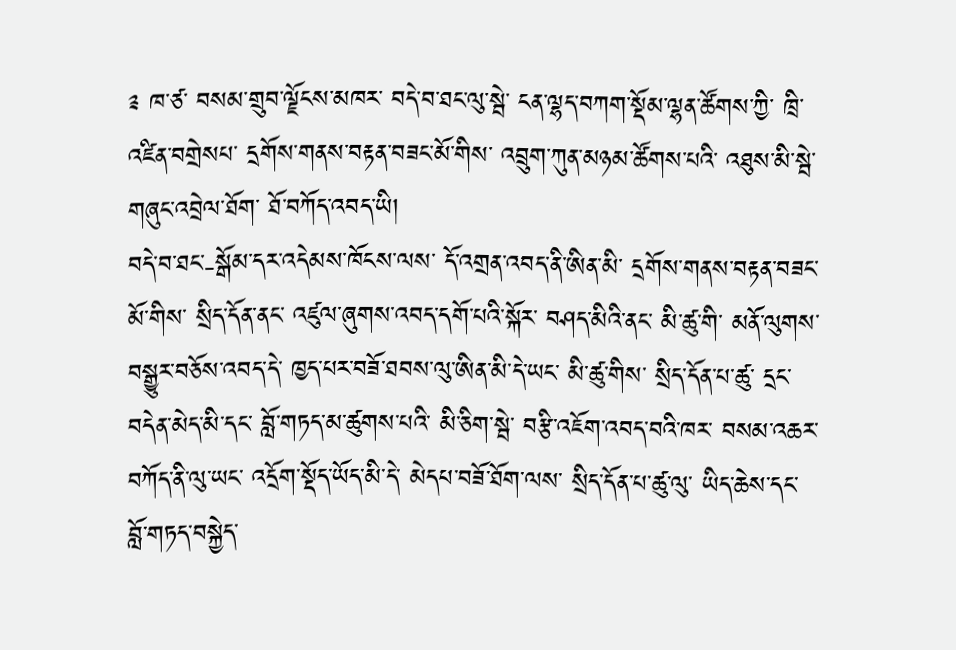༉ ཁ་ཙ་ བསམ་གྲུབ་ལྗོངས་མཁར་ བདེ་བ་ཐང་ལུ་སྦེ་ ངན་ལྷད་བཀག་སྡོམ་ལྷན་ཚོགས་ཀྱི་ ཁྲི་འཛིན་བགྲེསཔ་ དྲགོས་གནས་བརྟན་བཟང་མོ་གིས་ འབྲུག་ཀུན་མཉམ་ཚོགས་པའི་ འཐུས་མི་སྦེ་ གཞུང་འབྲེལ་ཐོག་ ཐོ་བཀོད་འབད་ཡི།
བདེ་བ་ཐང་-སྒོམ་དར་འདེམས་ཁོངས་ལས་ དོ་འགྲན་འབད་ནི་ཨིན་མི་ དྲགོས་གནས་བརྟན་བཟང་མོ་གིས་ སྲིད་དོན་ནང་ འཛུལ་ཞུགས་འབད་དགོ་པའི་སྐོར་ བཤད་མིའི་ནང་ མི་ཚུ་གི་ མནོ་ལུགས་བསྒྱུར་བཅོས་འབད་དེ་ ཁྱད་པར་བཟོ་ཐབས་ལུ་ཨིན་མི་དེ་ཡང་ མི་ཚུ་གིས་ སྲིད་དོན་པ་ཚུ་ དྲང་བདེན་མེད་མི་དང་ བློ་གཏད་མ་ཚུགས་པའི་ མི་ཅིག་སྦེ་ བརྩི་འཇོག་འབད་བའི་ཁར་ བསམ་འཆར་བཀོད་ནི་ལུ་ཡང་ འདྲོག་སྡོད་ཡོད་མི་དེ་ མེདཔ་བཟོ་ཐོག་ལས་ སྲིད་དོན་པ་ཚུ་ལུ་ ཡིད་ཆེས་དང་ བློ་གཏད་བསྐྱེད་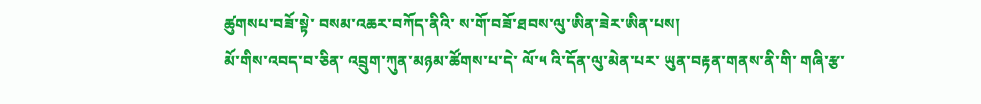ཚུགསཔ་བཟོ་སྟེ་ བསམ་འཆར་བཀོད་ནིའི་ ས་གོ་བཟོ་ཐབས་ལུ་ཨིན་ཟེར་ཨིན་པས།
མོ་གིས་འབད་བ་ཅིན་ འབྲུག་ཀུན་མཉམ་ཚོགས་པ་དེ་ ལོ་༥ འི་དོན་ལུ་མེན་པར་ ཡུན་བརྟན་གནས་ནི་གི་ གཞི་རྩ་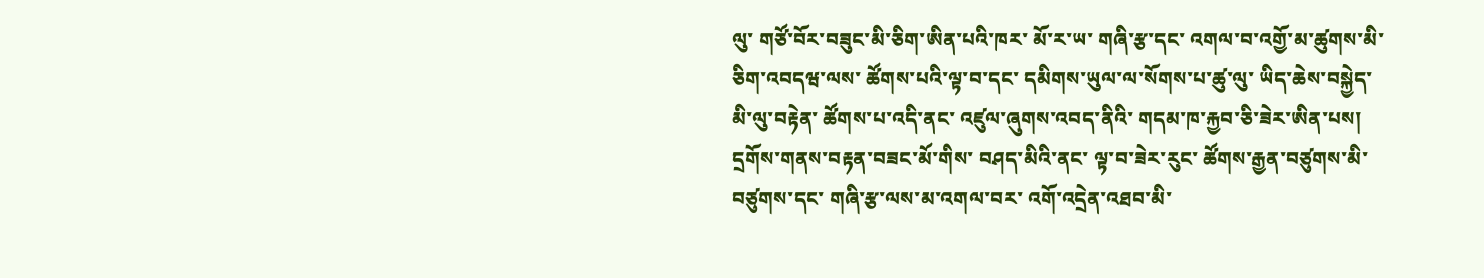ལུ་ གཙོ་བོར་བཟུང་མི་ཅིག་ཨིན་པའི་ཁར་ མོ་ར་ཡ་ གཞི་རྩ་དང་ འགལ་བ་འགྱོ་མ་ཚུགས་མི་ཅིག་འབདཝ་ལས་ ཚོགས་པའི་ལྟ་བ་དང་ དམིགས་ཡུལ་ལ་སོགས་པ་ཚུ་ལུ་ ཡིད་ཆེས་བསྐྱེད་མི་ལུ་བརྟེན་ ཚོགས་པ་འདི་ནང་ འཛུལ་ཞུགས་འབད་ནིའི་ གདམ་ཁ་རྐྱབ་ཅི་ཟེར་ཨིན་པས།
དྲགོས་གནས་བརྟན་བཟང་མོ་གིས་ བཤད་མིའི་ནང་ ལྟ་བ་ཟེར་རུང་ ཚོགས་རྒྱན་བཙུགས་མི་བཙུགས་དང་ གཞི་རྩ་ལས་མ་འགལ་བར་ འགོ་འདྲེན་འཐབ་མི་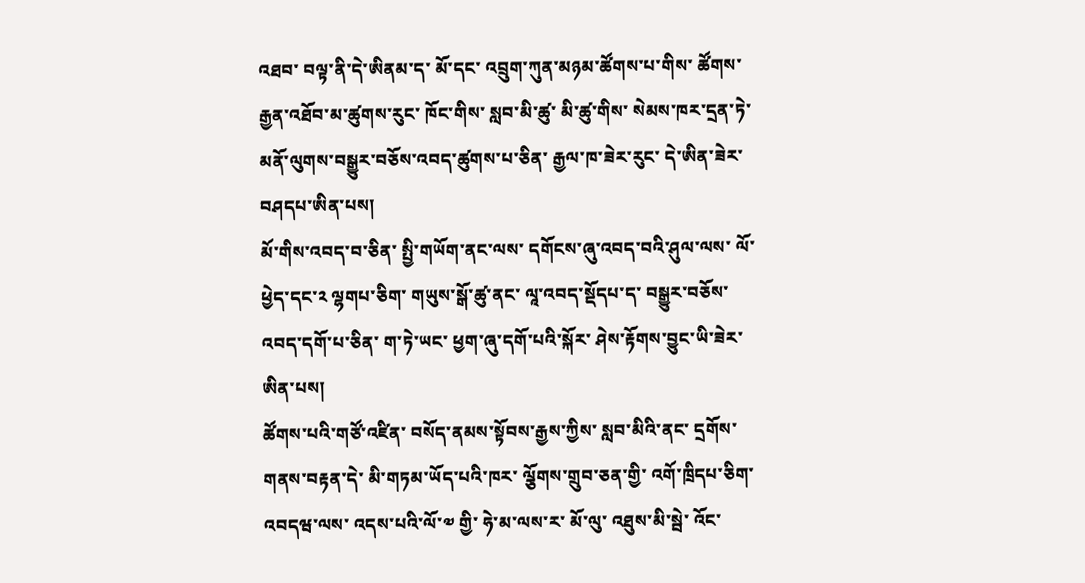འཐབ་ བལྟ་ནི་དེ་ཨིནམ་ད་ མོ་དང་ འབྲུག་ཀུན་མཉམ་ཚོགས་པ་གིས་ ཚོགས་རྒྱན་འཐོབ་མ་ཚུགས་རུང་ ཁོང་གིས་ སླབ་མི་ཚུ་ མི་ཚུ་གིས་ སེམས་ཁར་དྲན་ཏེ་ མནོ་ལུགས་བསྒྱུར་བཅོས་འབད་ཚུགས་པ་ཅིན་ རྒྱལ་ཁ་ཟེར་རུང་ དེ་ཨིན་ཟེར་ བཤདཔ་ཨིན་པས།
མོ་གིས་འབད་བ་ཅིན་ སྤྱི་གཡོག་ནང་ལས་ དགོངས་ཞུ་འབད་བའི་ཤུལ་ལས་ ལོ་ཕྱེད་དང་༢ ལྷགཔ་ཅིག་ གཡུས་སྒོ་ཚུ་ནང་ ལཱ་འབད་སྡོདཔ་ད་ བསྒྱུར་བཅོས་འབད་དགོ་པ་ཅིན་ ག་ཏེ་ཡང་ ཕྱག་ཞུ་དགོ་པའི་སྐོར་ ཤེས་རྟོགས་བྱུང་ཡི་ཟེར་ཨིན་པས།
ཚོགས་པའི་གཙོ་འཛིན་ བསོད་ནམས་སྟོབས་རྒྱས་ཀྱིས་ སླབ་མིའི་ནང་ དྲགོས་གནས་བརྟན་དེ་ མི་གཏམ་ཡོད་པའི་ཁར་ ལྕོགས་གྲུབ་ཅན་གྱི་ འགོ་ཁྲིདཔ་ཅིག་འབདཝ་ལས་ འདས་པའི་ལོ་༧ གྱི་ ཧེ་མ་ལས་ར་ མོ་ལུ་ འཐུས་མི་སྦེ་ འོང་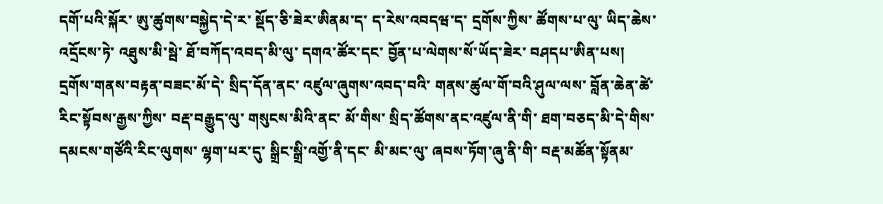དགོ་པའི་སྐོར་ ཨུ་ཚུགས་བསྐྱེད་དེ་ར་ སྡོད་ཅི་ཟེར་ཨིནམ་ད་ ད་རེས་འབདཝ་ད་ དྲགོས་ཀྱིས་ ཚོགས་པ་ལུ་ ཡིད་ཆེས་འདྲོངས་ཏེ་ འཐུས་མི་སྦེ་ ཐོ་བཀོད་འབད་མི་ལུ་ དགའ་ཚོར་དང་ བྱོན་པ་ལེགས་སོ་ཡོད་ཟེར་ བཤདཔ་ཨིན་པས།
དྲགོས་གནས་བརྟན་བཟང་མོ་དེ་ སྲིད་དོན་ནང་ འཛུལ་ཞུགས་འབད་བའི་ གནས་ཚུལ་གོ་བའི་ཤུལ་ལས་ བློན་ཆེན་ཚེ་རིང་སྟོབས་རྒྱས་ཀྱིས་ བརྡ་བརྒྱུད་ལུ་ གསུངས་མིའི་ནང་ མོ་གིས་ སྲིད་ཚོགས་ནང་འཛུལ་ནི་གི་ ཐག་བཅད་མི་དེ་གིས་ དམངས་གཙོའི་རིང་ལུགས་ ལྷག་པར་དུ་ སྒྲིང་སྒྲི་འགྱོ་ནི་དང་ མི་མང་ལུ་ ཞབས་ཏོག་ཞུ་ནི་གི་ བརྡ་མཚོན་སྟོནམ་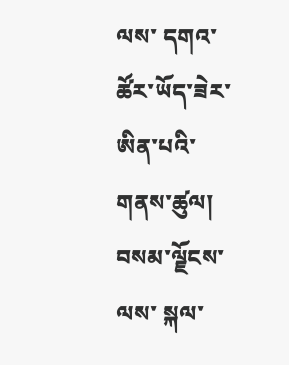ལས་ དགའ་ཚོར་ཡོད་ཟེར་ཨིན་པའི་གནས་ཚུལ།
བསམ་ལྗོངས་ལས་ སྐལ་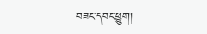བཟང་དབང་ཕྱུག།